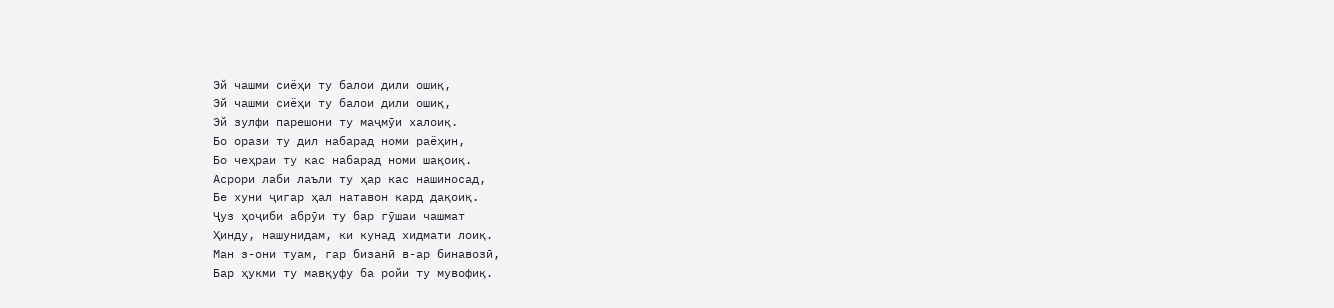Эй чашми сиёҳи ту балои дили ошиқ,
Эй чашми сиёҳи ту балои дили ошиқ,
Эй зулфи парешони ту маҷмӯи халоиқ.
Бо орази ту дил набарад номи раёҳин,
Бо чеҳраи ту кас набарад номи шақоиқ.
Асрори лаби лаъли ту ҳар кас нашиносад,
Бе хуни ҷигар ҳал натавон кард дақоиқ.
Ҷуз ҳоҷиби абрӯи ту бар гӯшаи чашмат
Ҳинду, нашунидам, ки кунад хидмати лоиқ.
Ман з-они туам, гар бизанӣ в-ар бинавозӣ,
Бар ҳукми ту мавқуфу ба ройи ту мувофиқ.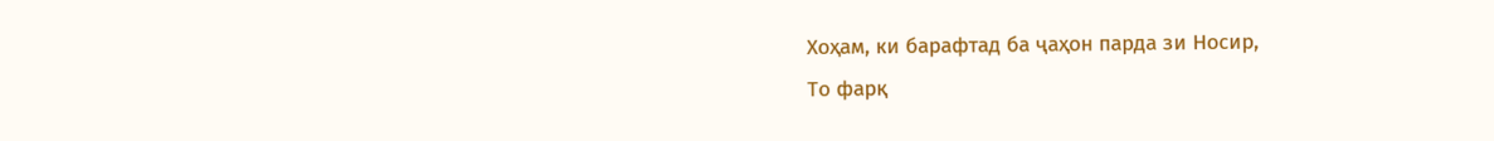Хоҳам, ки барафтад ба ҷаҳон парда зи Носир,
То фарқ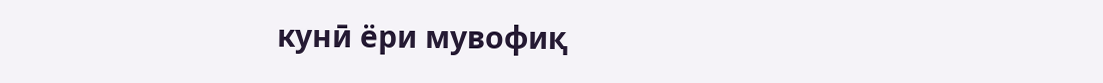кунӣ ёри мувофиқ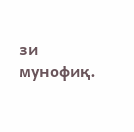зи мунофиқ.